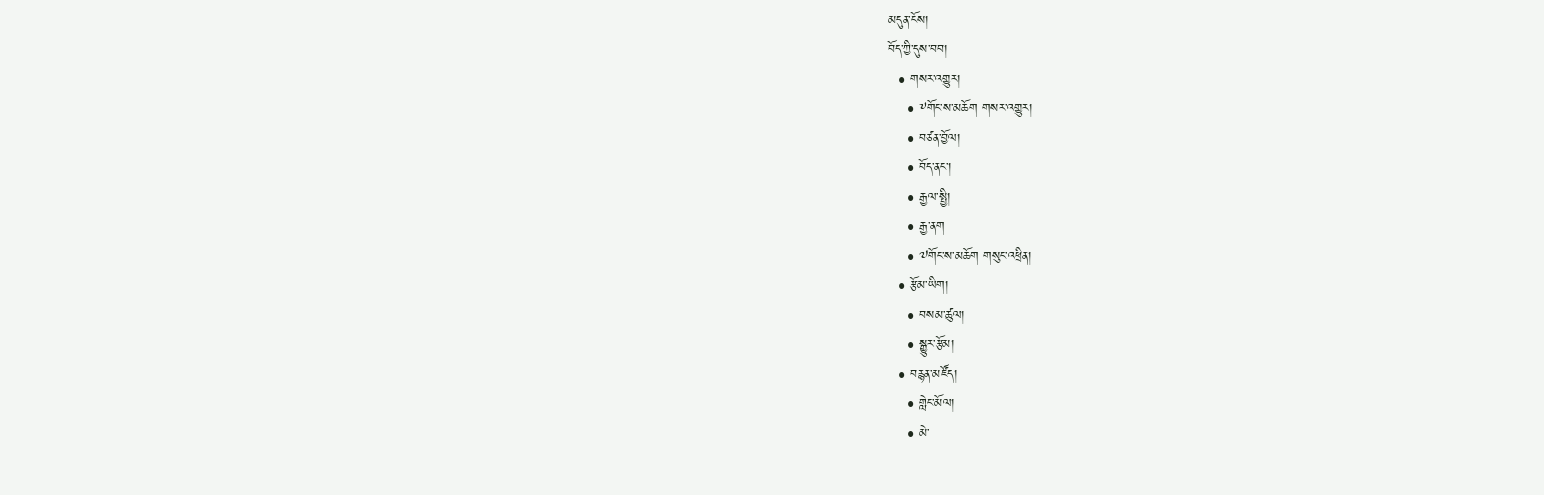མདུན་ངོས།
བོད་ཀྱི་དུས་བབ།
  • གསར་འགྱུར།
    • ༸གོང་ས་མཆོག གསར་འགྱུར།
    • བཙན་བྱོལ།
    • བོད་ནང་།
    • རྒྱལ་སྤྱི།
    • རྒྱ་ནག
    • ༧གོང་ས་མཆོག གསུང་འཕྲིན།
  • རྩོམ་ཡིག།
    • བསམ་ཚུལ།
    • སྒྱུར་རྩོམ།
  • བརྙན་མཛོད།
    • གླེང་མོལ།
    • མེ་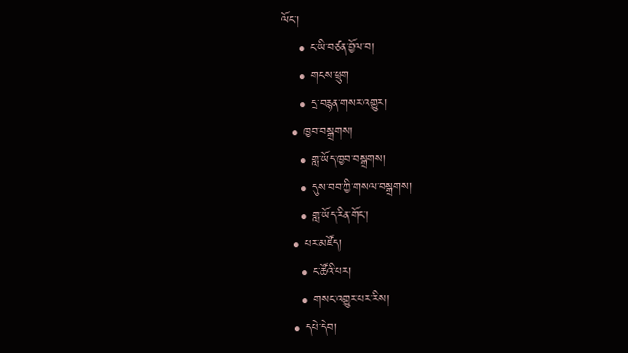ལོང་།
    • ང་ཡི་བཙན་བྱོལ་བ།
    • གངས་ཕྲུག
    • དྲ་བརྙན་གསར་འགྱུར།
  • ཁྱབ་བསྒྲགས།
    • གླ་ཡོད་ཁྱབ་བསྒྲགས།
    • དུས་བབ་ཀྱི་གསལ་བསྒྲགས།
    • གླ་ཡོད་རིན་གོང་།
  • པར་མཛོད།
    • ང་ཚོའི་པར།
    • གསང་འགྱུར་པར་རིས།
  • དཔེ་དེབ།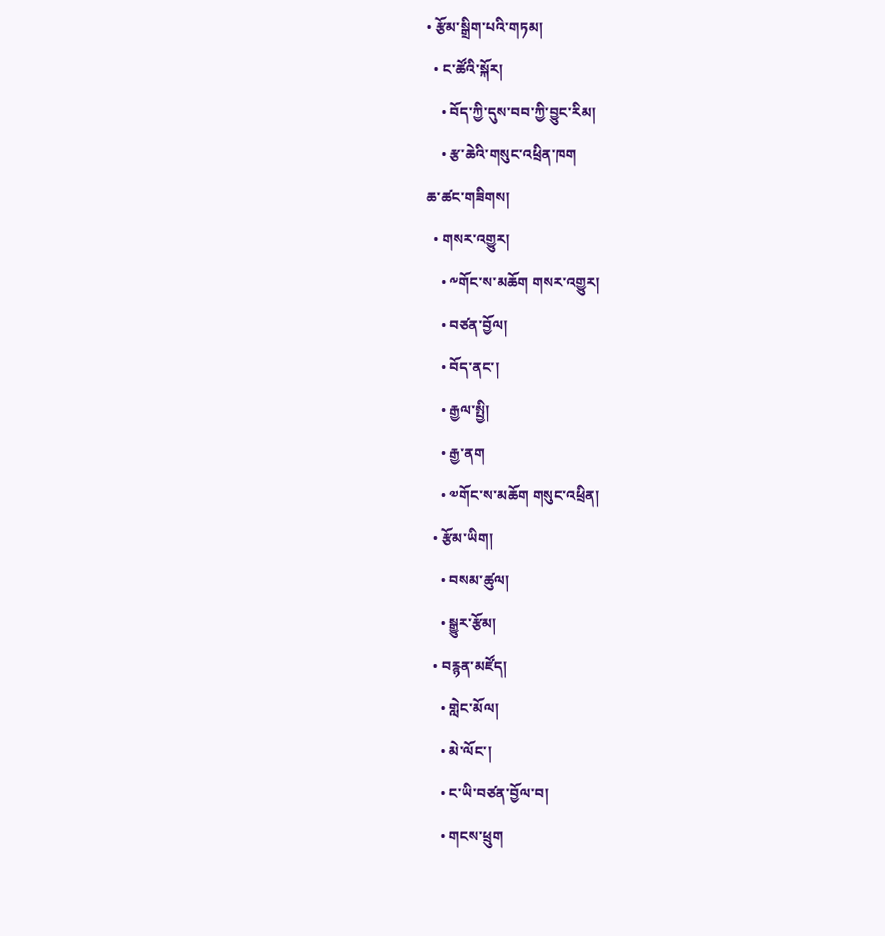• རྩོམ་སྒྲིག་པའི་གཏམ།
  • ང་ཚོའི་སྐོར།
    • བོད་ཀྱི་དུས་བབ་ཀྱི་བྱུང་རིམ།
    • རྩ་ཆེའི་གསུང་འཕྲིན་ཁག
ཆ་ཚང་གཟིགས།
  • གསར་འགྱུར།
    • ༸གོང་ས་མཆོག གསར་འགྱུར།
    • བཙན་བྱོལ།
    • བོད་ནང་།
    • རྒྱལ་སྤྱི།
    • རྒྱ་ནག
    • ༧གོང་ས་མཆོག གསུང་འཕྲིན།
  • རྩོམ་ཡིག།
    • བསམ་ཚུལ།
    • སྒྱུར་རྩོམ།
  • བརྙན་མཛོད།
    • གླེང་མོལ།
    • མེ་ལོང་།
    • ང་ཡི་བཙན་བྱོལ་བ།
    • གངས་ཕྲུག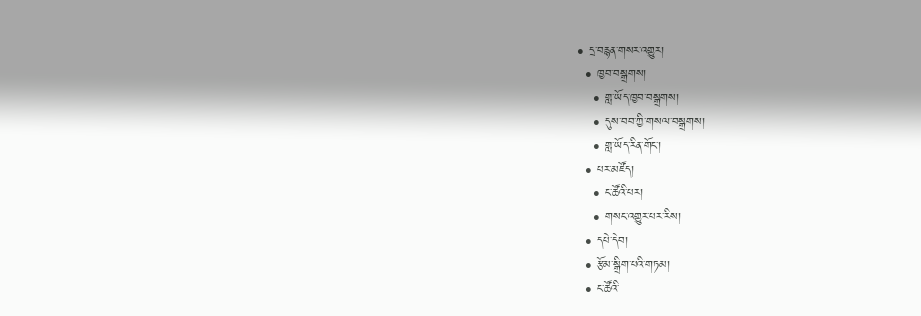• དྲ་བརྙན་གསར་འགྱུར།
  • ཁྱབ་བསྒྲགས།
    • གླ་ཡོད་ཁྱབ་བསྒྲགས།
    • དུས་བབ་ཀྱི་གསལ་བསྒྲགས།
    • གླ་ཡོད་རིན་གོང་།
  • པར་མཛོད།
    • ང་ཚོའི་པར།
    • གསང་འགྱུར་པར་རིས།
  • དཔེ་དེབ།
  • རྩོམ་སྒྲིག་པའི་གཏམ།
  • ང་ཚོའི་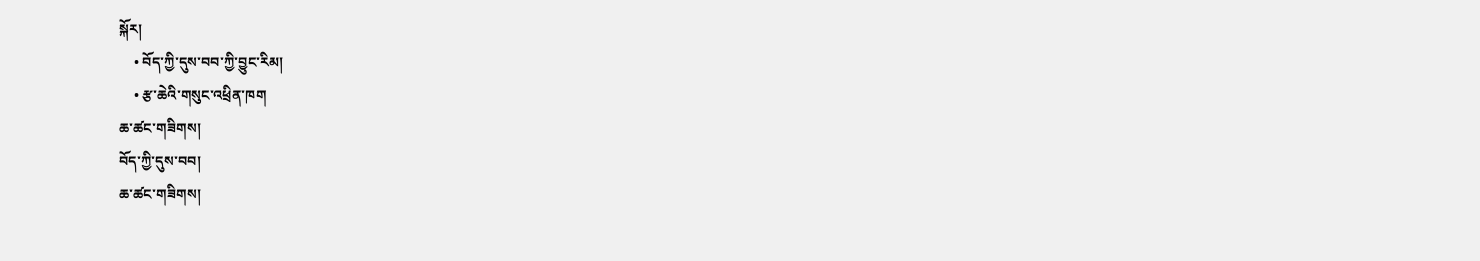སྐོར།
    • བོད་ཀྱི་དུས་བབ་ཀྱི་བྱུང་རིམ།
    • རྩ་ཆེའི་གསུང་འཕྲིན་ཁག
ཆ་ཚང་གཟིགས།
བོད་ཀྱི་དུས་བབ།
ཆ་ཚང་གཟིགས།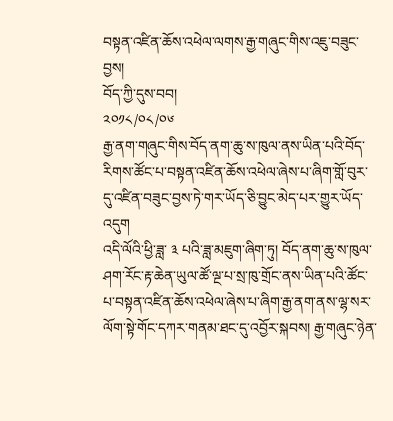བསྟན་འཛིན་ཆོས་འཕེལ་ལགས་རྒྱ་གཞུང་གིས་འཇུ་བཟུང་བྱས།
བོད་ཀྱི་དུས་བབ།
༢༠༡༨/༠༨/༠༦
རྒྱ་ནག་གཞུང་གིས་བོད་ནག་ཆུ་ས་ཁུལ་ནས་ཡིན་པའི་བོད་རིགས་ཚོང་པ་བསྟན་འཛིན་ཆོས་འཕེལ་ཞེས་པ་ཞིག་གློ་བུར་དུ་འཛིན་བཟུང་བྱས་ཏེ་གར་ཡོད་ཅི་བྱུང་མེད་པར་གྱུར་ཡོད་འདུག
འདི་ལོའི་ཕྱི་ཟླ་ ༣ པའི་ཟླ་མཇུག་ཞིག་ཏུ། བོད་ནག་ཆུ་ས་ཁུལ་ཤག་རོང་རྟ་ཆེན་ཡུལ་ཚོ་ལྔ་པ་སྲ་ཁུ་གྲོང་ནས་ཡིན་པའི་ཚོང་པ་བསྟན་འཛིན་ཆོས་འཕེལ་ཞེས་པ་ཞིག་རྒྱ་ནག་ནས་ལྷ་སར་ལོག་སྟེ་གོང་དཀར་གནམ་ཐང་དུ་འབྱོར་སྐབས། རྒྱ་གཞུང་ཉེན་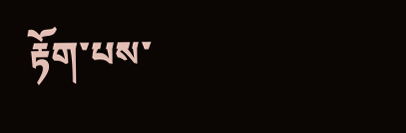རྟོག་པས་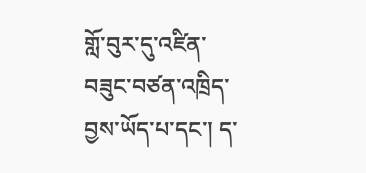གློ་བུར་དུ་འཛིན་བཟུང་བཙན་འཁྲིད་བྱས་ཡོད་པ་དང་། ད་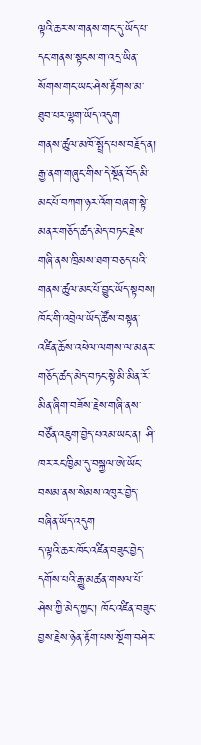ལྟའི་ཆར་ས་གནས་གང་དུ་ཡོད་པ་དང་གནས་སྟངས་ག་འདྲ་ཡིན་སོགས་གང་ཡང་ཤེས་རྟོགས་མ་ཐུབ་པར་ལྷག་ཡོད་འདུག
གནས་ཚུལ་མཁོ་སྤྲོད་པས་བརྗོད་ན། རྒྱ་ནག་གཞུང་གིས་དེ་སྔོན་བོད་མི་མང་པོ་བཀག་ཉར་འོག་བཞག་སྟེ་མནར་གཅོད་ཚད་མེད་བཏང་རྗེས་གཞི་ནས་ཁྲིམས་ཐག་བཅད་པའི་གནས་ཚུལ་མང་པོ་བྱུང་ཡོད་སྟབས། ཁོང་གི་འབྲེལ་ཡོད་ཚོས་བསྟན་འཛིན་ཆོས་འཕེལ་ལགས་ལ་མནར་གཅོད་ཚད་མེད་བཏང་སྟེ་མི་མིན་རོ་མིན་ཞིག་བཟོས་རྗེས་གཞི་ནས་བཙོན་འཇུག་བྱེད་པའམ་ཡང་ན། ཤི་ཁར་རང་ཁྱིམ་དུ་བསྐྱལ་ཨེ་ཡོང་བསམ་ནས་སེམས་འཁུར་བྱེད་བཞིན་ཡོད་འདུག
ད་ལྟའི་ཆར་ཁོང་འཛིན་བཟུང་བྱེད་དགོས་པའི་རྒྱུ་མཚན་གསལ་པོ་ཤེས་ཀྱི་མེད་ཀྱང་། ཁོང་འཛིན་བཟུང་བྱས་རྗེས་ཉེན་རྟོག་པས་སྔོག་བཤེར་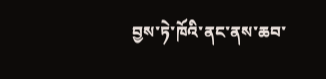བྱས་ཏེ་ཁོའི་ནང་ནས་ཆབ་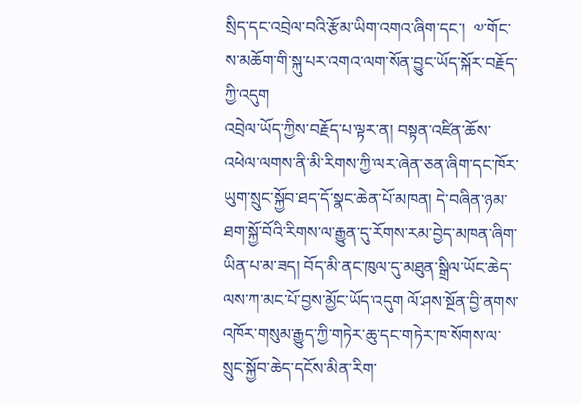སྲིད་དང་འབྲེལ་བའི་རྩོམ་ཡིག་འགའ་ཞིག་དང་།  ༧་གོང་ས་མཆོག་གི་སྐུ་པར་འགའ་ལག་སོན་བྱུང་ཡོད་སྐོར་བརྗོད་ཀྱི་འདུག
འབྲེལ་ཡོད་ཀྱིས་བརྗོད་པ་ལྟར་ན། བསྟན་འཛིན་ཆོས་འཕེལ་ལགས་ནི་མི་རིགས་ཀྱི་ལར་ཞེན་ཅན་ཞིག་དང་ཁོར་ཡུག་སྲུང་སྐྱོབ་ཐད་དོ་སྣང་ཆེན་པོ་མཁན། དེ་བཞིན་ཉམ་ཐག་སྐྱོ་བོའི་རིགས་ལ་རྒྱུན་དུ་རོགས་རམ་བྱེད་མཁན་ཞིག་ཡིན་པ་མ་ཟད། བོད་མི་ནང་ཁུལ་དུ་མཐུན་སྒྲིལ་ཡོང་ཆེད་ལས་ཀ་མང་པོ་བྱས་མྱོང་ཡོད་འདུག ལོ་ཤས་སྔོན་བྱི་ནགས་འཁོར་གསུམ་རྒྱུད་ཀྱི་གཏེར་ཆུ་དང་གཏེར་ཁ་སོགས་ལ་སྲུང་སྐྱོབ་ཆེད་དངོས་མིན་རིག་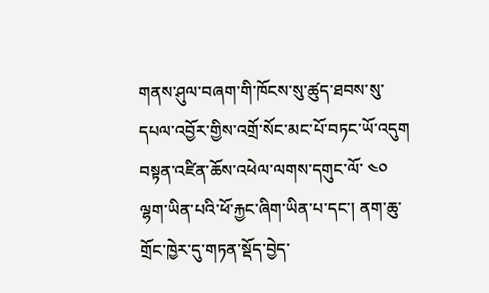གནས་ཤུལ་བཞག་གི་ཁོངས་སུ་ཚུད་ཐབས་སུ་དཔལ་འབྱོར་གྱིས་འགྲོ་སོང་མང་པོ་བཏང་ཡོ་འདུག
བསྟན་འཛིན་ཆོས་འཕེལ་ལགས་དགུང་ལོ་ ༤༠ ལྷག་ཡིན་པའི་ཕོ་རྐྱང་ཞིག་ཡིན་པ་དང་། ནག་ཆུ་གྲོང་ཁྱེར་དུ་གཏན་སྡོད་བྱེད་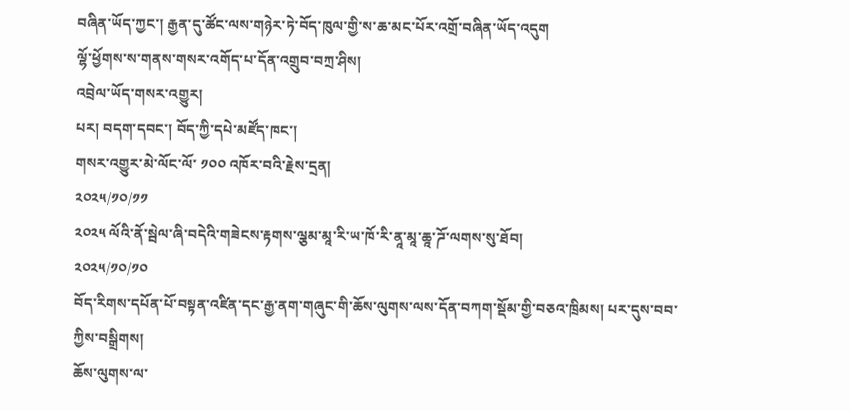བཞིན་ཡོད་ཀྱང་། རྒྱན་དུ་ཚོང་ལས་གཉེར་ཏེ་བོད་ཁུལ་གྱི་ས་ཆ་མང་པོར་འགྲོ་བཞིན་ཡོད་འདུག
ལྷོ་ཕྱོགས་ས་གནས་གསར་འགོད་པ་དོན་འགྲུབ་བཀྲ་ཤིས།
འབྲེལ་ཡོད་གསར་འགྱུར།
པར། བདག་དབང་། བོད་ཀྱི་དཔེ་མཛོད་ཁང་།
གསར་འགྱུར་མེ་ལོང་ལོ་ ༡༠༠ འཁོར་བའི་རྗེས་དྲན།
༢༠༢༥/༡༠/༡༡
༢༠༢༥ ལོའི་ནོ་སྦེལ་ཞི་བདེའི་གཟེངས་རྟགས་ལྕམ་མཱ་རི་ཡ་ཁོ་རི་ནཱ་མཱ་ཆཱ་ཌོ་ལགས་སུ་ཐོབ།
༢༠༢༥/༡༠/༡༠
བོད་རིགས་དཔོན་པོ་བསྟན་འཛིན་དང་རྒྱ་ནག་གཞུང་གི་ཆོས་ལུགས་ལས་དོན་བཀག་སྡོམ་གྱི་བཅའ་ཁྲིམས། པར་དུས་བབ་ཀྱིས་བསྒྲིགས།
ཆོས་ལུགས་ལ་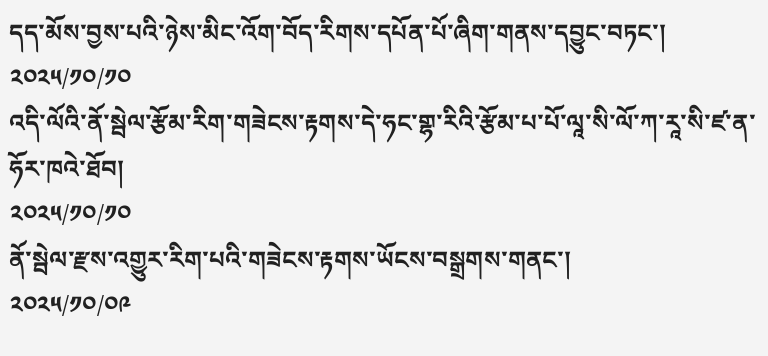དད་མོས་བྱས་པའི་ཉེས་མིང་འོག་བོད་རིགས་དཔོན་པོ་ཞིག་གནས་དབྱུང་བཏང་།
༢༠༢༥/༡༠/༡༠
འདི་ལོའི་ནོ་སྦེལ་རྩོམ་རིག་གཟེངས་རྟགས་དེ་ཧང་གྷ་རིའི་རྩོམ་པ་པོ་ལཱ་སི་ལོ་ཀ་རཱ་སི་ཛ་ན་ཧོར་ཁའེ་ཐོབ།
༢༠༢༥/༡༠/༡༠
ནོ་སྦེལ་རྫས་འགྱུར་རིག་པའི་གཟེངས་རྟགས་ཡོངས་བསྒྲགས་གནང་།
༢༠༢༥/༡༠/༠༩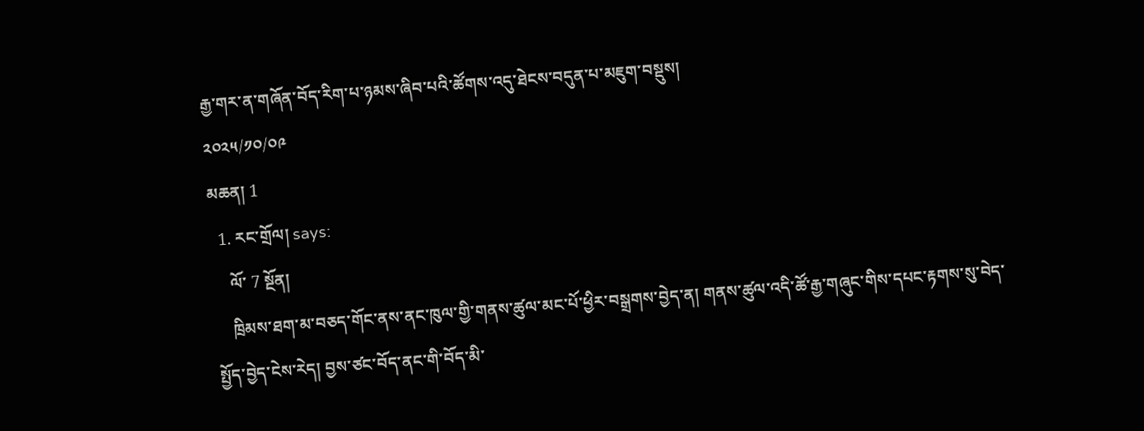རྒྱ་གར་ན་གཞོན་བོད་རིག་པ་ཉམས་ཞིབ་པའི་ཚོགས་འདུ་ཐེངས་བདུན་པ་མཇུག་བསྡུས།
༢༠༢༥/༡༠/༠༩
མཆན། 1
  1. རང་གྲོལ། says:
    ལོ་ 7 སྔོན།
    ཁྲིམས་ཐག་མ་བཅད་གོང་ནས་ནང་ཁུལ་གྱི་གནས་ཚུལ་མང་པོ་ཕྱིར་བསྒྲགས་བྱེད་ན། གནས་ཚུལ་འདི་ཚོ་རྒྱ་གཞུང་གིས་དཔང་རྟགས་སུ་བེད་སྤྱོད་བྱེད་ངེས་རེད། བྱས་ཙང་བོད་ནང་གི་བོད་མི་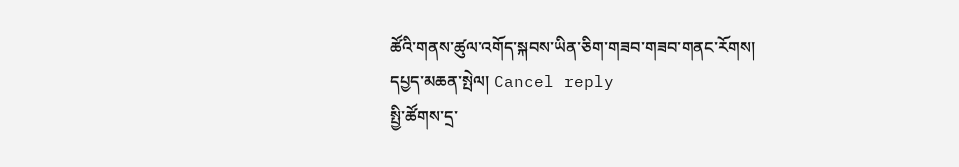ཚོའི་གནས་ཚུལ་འགོད་སྐབས་ཡིན་ཅིག་གཟབ་གཟབ་གནང་རོགས།
དཔྱད་མཆན་སྤེལ། Cancel reply
སྤྱི་ཚོགས་དྲ་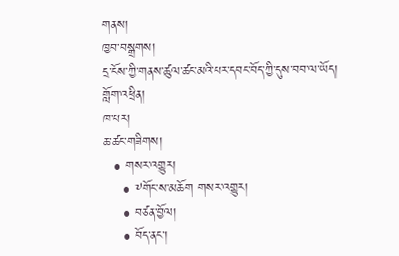གནས།
ཁྱབ་བསྒྲགས།
དྲ་ངོས་ཀྱི་གནས་ཚུལ་ཚང་མའི་པར་དབང་བོད་ཀྱི་དུས་བབ་ལ་ཡོད།
གློག་འཕྲིན།
ཁ་པར།
ཆ་ཚང་གཟིགས།
  • གསར་འགྱུར།
    • ༸གོང་ས་མཆོག གསར་འགྱུར།
    • བཙན་བྱོལ།
    • བོད་ནང་།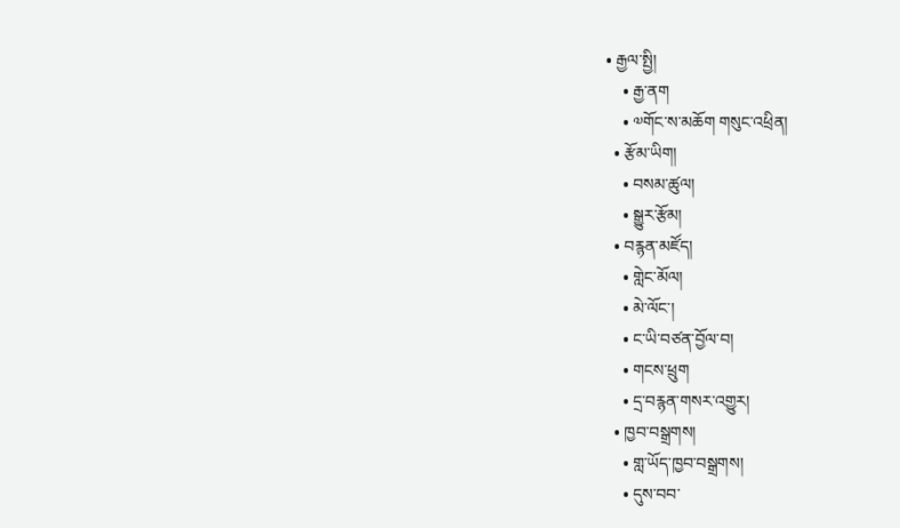• རྒྱལ་སྤྱི།
    • རྒྱ་ནག
    • ༧གོང་ས་མཆོག གསུང་འཕྲིན།
  • རྩོམ་ཡིག།
    • བསམ་ཚུལ།
    • སྒྱུར་རྩོམ།
  • བརྙན་མཛོད།
    • གླེང་མོལ།
    • མེ་ལོང་།
    • ང་ཡི་བཙན་བྱོལ་བ།
    • གངས་ཕྲུག
    • དྲ་བརྙན་གསར་འགྱུར།
  • ཁྱབ་བསྒྲགས།
    • གླ་ཡོད་ཁྱབ་བསྒྲགས།
    • དུས་བབ་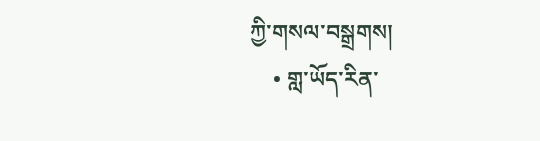ཀྱི་གསལ་བསྒྲགས།
    • གླ་ཡོད་རིན་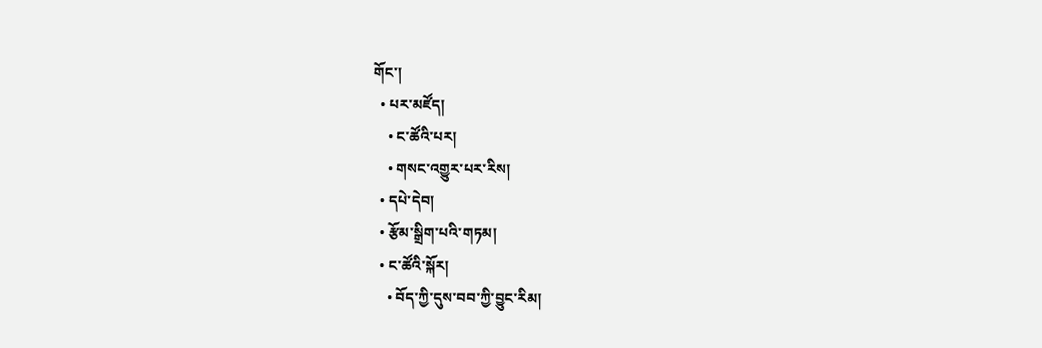གོང་།
  • པར་མཛོད།
    • ང་ཚོའི་པར།
    • གསང་འགྱུར་པར་རིས།
  • དཔེ་དེབ།
  • རྩོམ་སྒྲིག་པའི་གཏམ།
  • ང་ཚོའི་སྐོར།
    • བོད་ཀྱི་དུས་བབ་ཀྱི་བྱུང་རིམ།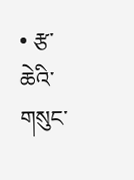• རྩ་ཆེའི་གསུང་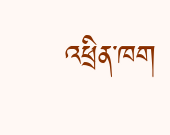འཕྲིན་ཁག